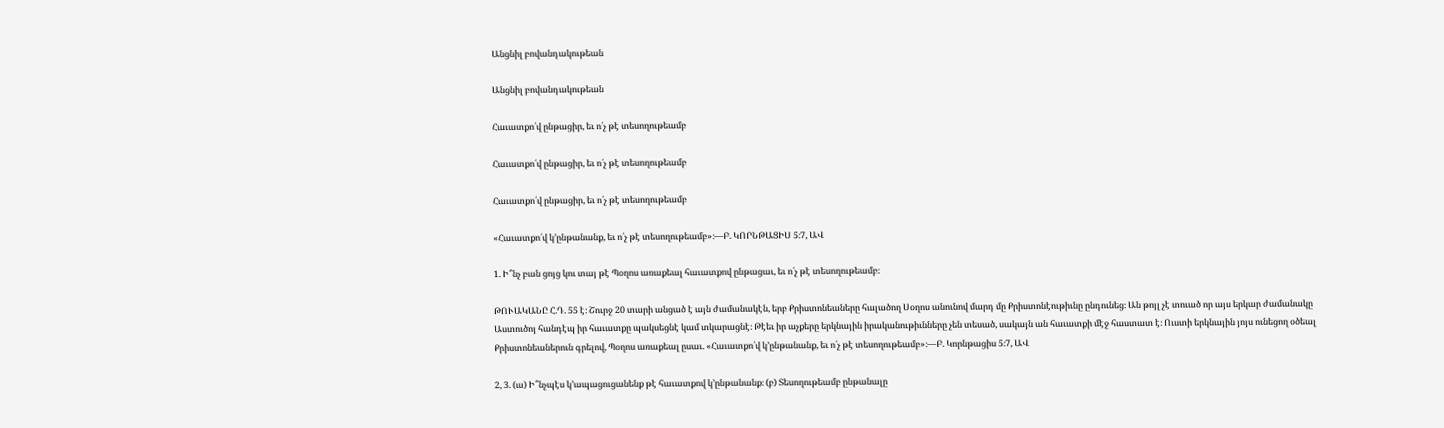Անցնիլ բովանդակութեան

Անցնիլ բովանդակութեան

Հաւատքո՛վ ընթացիր, եւ ո՛չ թէ տեսողութեամբ

Հաւատքո՛վ ընթացիր, եւ ո՛չ թէ տեսողութեամբ

Հաւատքո՛վ ընթացիր, եւ ո՛չ թէ տեսողութեամբ

«Հաւատքո՛վ կ’ընթանանք, եւ ո՛չ թէ տեսողութեամբ»։—Բ. ԿՈՐՆԹԱՑԻՍ 5։7, ԱՎ

1. Ի՞նչ բան ցոյց կու տայ թէ Պօղոս առաքեալ հաւատքով ընթացաւ, եւ ո՛չ թէ տեսողութեամբ։

ԹՈՒԱԿԱՆԸ Հ.Դ. 55 է։ Շուրջ 20 տարի անցած է այն ժամանակէն, երբ Քրիստոնեաները հալածող Սօղոս անունով մարդ մը Քրիստոնէութիւնը ընդունեց։ Ան թոյլ չէ տուած որ այս երկար ժամանակը Աստուծոյ հանդէպ իր հաւատքը պակսեցնէ կամ տկարացնէ։ Թէեւ իր աչքերը երկնային իրականութիւնները չեն տեսած, սակայն ան հաւատքի մէջ հաստատ է։ Ուստի երկնային յոյս ունեցող օծեալ Քրիստոնեաներուն գրելով, Պօղոս առաքեալ ըսաւ. «Հաւատքո՛վ կ’ընթանանք, եւ ո՛չ թէ տեսողութեամբ»։—Բ. Կորնթացիս 5։7, ԱՎ

2, 3. (ա) Ի՞նչպէս կ’ապացուցանենք թէ հաւատքով կ’ընթանանք։ (բ) Տեսողութեամբ ընթանալը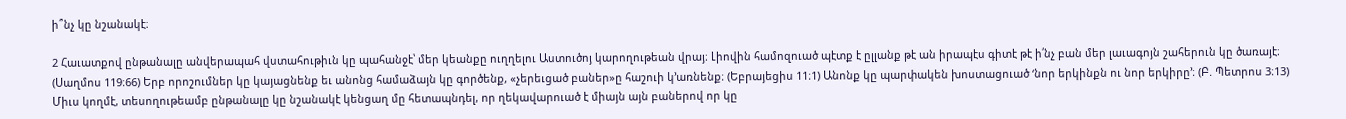ի՞նչ կը նշանակէ։

2 Հաւատքով ընթանալը անվերապահ վստահութիւն կը պահանջէ՝ մեր կեանքը ուղղելու Աստուծոյ կարողութեան վրայ։ Լիովին համոզուած պէտք է ըլլանք թէ ան իրապէս գիտէ թէ ի՛նչ բան մեր լաւագոյն շահերուն կը ծառայէ։ (Սաղմոս 119։66) Երբ որոշումներ կը կայացնենք եւ անոնց համաձայն կը գործենք, «չերեւցած բաներ»ը հաշուի կ’առնենք։ (Եբրայեցիս 11։1) Անոնք կը պարփակեն խոստացուած ‘նոր երկինքն ու նոր երկիրը’։ (Բ. Պետրոս 3։13) Միւս կողմէ, տեսողութեամբ ընթանալը կը նշանակէ կենցաղ մը հետապնդել, որ ղեկավարուած է միայն այն բաներով որ կը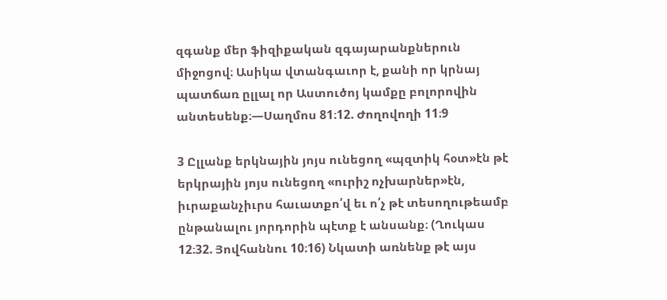զգանք մեր ֆիզիքական զգայարանքներուն միջոցով։ Ասիկա վտանգաւոր է, քանի որ կրնայ պատճառ ըլլալ որ Աստուծոյ կամքը բոլորովին անտեսենք։—Սաղմոս 81։12. Ժողովողի 11։9

3 Ըլլանք երկնային յոյս ունեցող «պզտիկ հօտ»էն թէ երկրային յոյս ունեցող «ուրիշ ոչխարներ»էն, իւրաքանչիւրս հաւատքո՛վ եւ ո՛չ թէ տեսողութեամբ ընթանալու յորդորին պէտք է անսանք։ (Ղուկաս 12։32. Յովհաննու 10։16) Նկատի առնենք թէ այս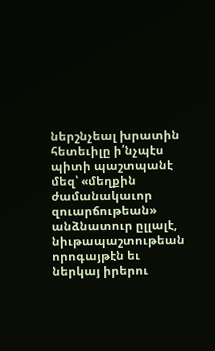ներշնչեալ խրատին հետեւիլը ի՛նչպէս պիտի պաշտպանէ մեզ՝ «մեղքին ժամանակաւոր զուարճութեան» անձնատուր ըլլալէ, նիւթապաշտութեան որոգայթէն եւ ներկայ իրերու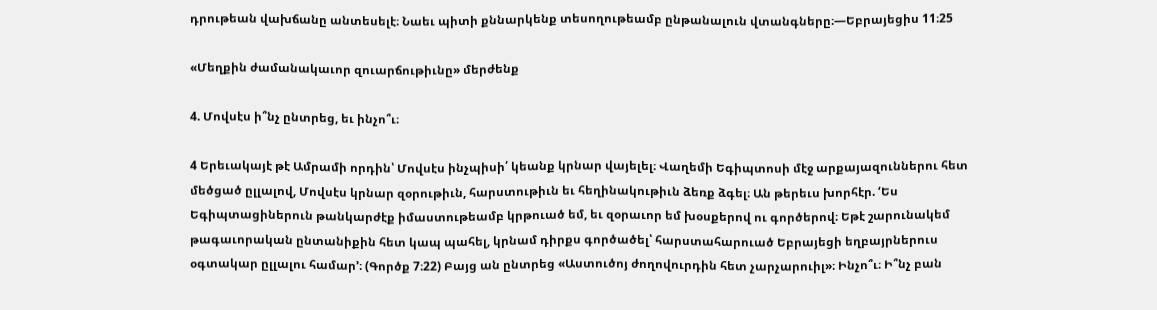դրութեան վախճանը անտեսելէ։ Նաեւ պիտի քննարկենք տեսողութեամբ ընթանալուն վտանգները։—Եբրայեցիս 11։25

«Մեղքին ժամանակաւոր զուարճութիւնը» մերժենք

4. Մովսէս ի՞նչ ընտրեց, եւ ինչո՞ւ։

4 Երեւակայէ թէ Ամրամի որդին՝ Մովսէս ինչպիսի՛ կեանք կրնար վայելել։ Վաղեմի Եգիպտոսի մէջ արքայազուններու հետ մեծցած ըլլալով, Մովսէս կրնար զօրութիւն, հարստութիւն եւ հեղինակութիւն ձեռք ձգել։ Ան թերեւս խորհէր. ‘Ես Եգիպտացիներուն թանկարժէք իմաստութեամբ կրթուած եմ, եւ զօրաւոր եմ խօսքերով ու գործերով։ Եթէ շարունակեմ թագաւորական ընտանիքին հետ կապ պահել, կրնամ դիրքս գործածել՝ հարստահարուած Եբրայեցի եղբայրներուս օգտակար ըլլալու համար’։ (Գործք 7։22) Բայց ան ընտրեց «Աստուծոյ ժողովուրդին հետ չարչարուիլ»։ Ինչո՞ւ։ Ի՞նչ բան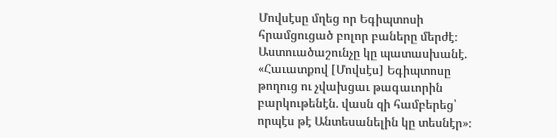Մովսէսը մղեց որ Եգիպտոսի հրամցուցած բոլոր բաները մերժէ։ Աստուածաշունչը կը պատասխանէ. «Հաւատքով [Մովսէս] Եգիպտոսը թողուց ու չվախցաւ թագաւորին բարկութենէն. վասն զի համբերեց՝ որպէս թէ Անտեսանելին կը տեսնէր»։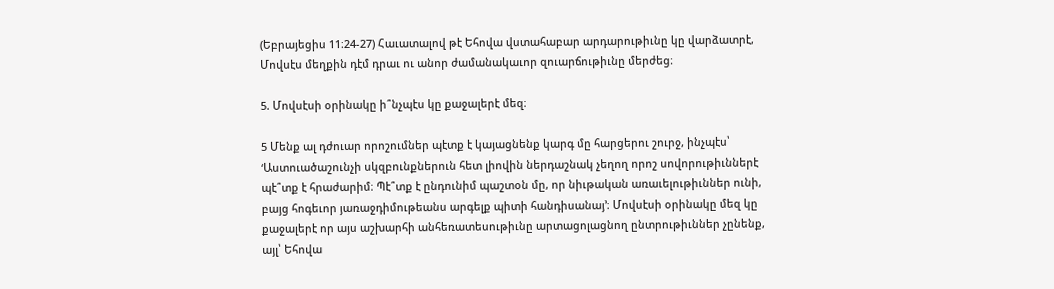(Եբրայեցիս 11։24-27) Հաւատալով թէ Եհովա վստահաբար արդարութիւնը կը վարձատրէ, Մովսէս մեղքին դէմ դրաւ ու անոր ժամանակաւոր զուարճութիւնը մերժեց։

5. Մովսէսի օրինակը ի՞նչպէս կը քաջալերէ մեզ։

5 Մենք ալ դժուար որոշումներ պէտք է կայացնենք կարգ մը հարցերու շուրջ, ինչպէս՝ ‘Աստուածաշունչի սկզբունքներուն հետ լիովին ներդաշնակ չեղող որոշ սովորութիւններէ պէ՞տք է հրաժարիմ։ Պէ՞տք է ընդունիմ պաշտօն մը, որ նիւթական առաւելութիւններ ունի, բայց հոգեւոր յառաջդիմութեանս արգելք պիտի հանդիսանայ’։ Մովսէսի օրինակը մեզ կը քաջալերէ որ այս աշխարհի անհեռատեսութիւնը արտացոլացնող ընտրութիւններ չընենք, այլ՝ Եհովա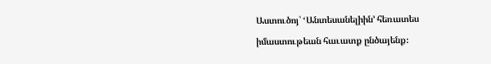Աստուծոյ՝ ‘Անտեսանելիին’ հեռատես իմաստութեան հաւատք ընծայենք։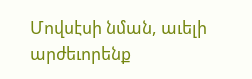Մովսէսի նման, աւելի արժեւորենք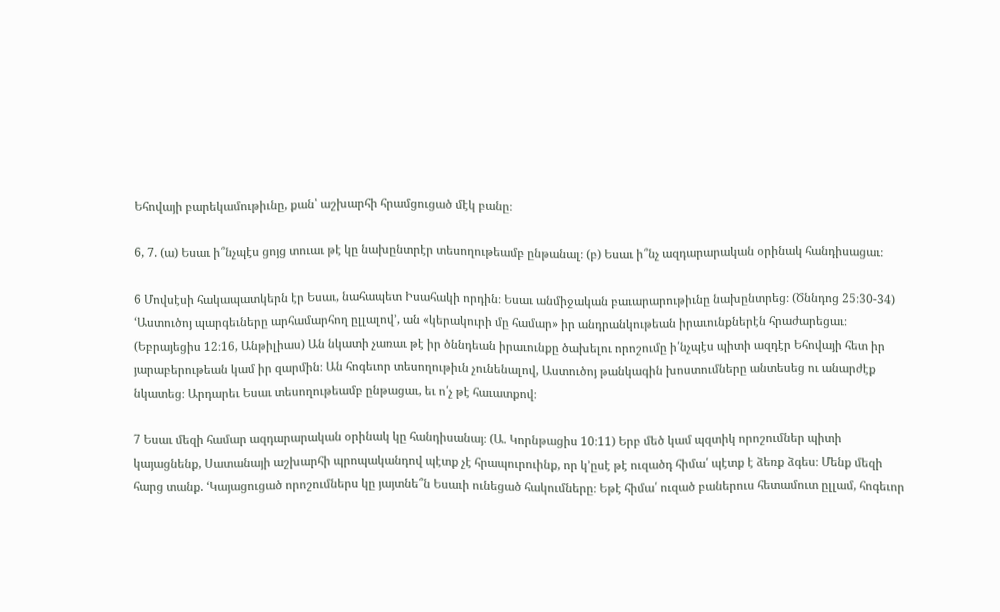Եհովայի բարեկամութիւնը, քան՝ աշխարհի հրամցուցած մէկ բանը։

6, 7. (ա) Եսաւ ի՞նչպէս ցոյց տուաւ թէ կը նախընտրէր տեսողութեամբ ընթանալ։ (բ) Եսաւ ի՞նչ ազդարարական օրինակ հանդիսացաւ։

6 Մովսէսի հակապատկերն էր Եսաւ, նահապետ Իսահակի որդին։ Եսաւ անմիջական բաւարարութիւնը նախընտրեց։ (Ծննդոց 25։30-34) ‘Աստուծոյ պարգեւները արհամարհող ըլլալով’, ան «կերակուրի մը համար» իր անդրանկութեան իրաւունքներէն հրաժարեցաւ։ (Եբրայեցիս 12։16, Անթիլիաս) Ան նկատի չառաւ թէ իր ծննդեան իրաւունքը ծախելու որոշումը ի՛նչպէս պիտի ազդէր Եհովայի հետ իր յարաբերութեան կամ իր զարմին։ Ան հոգեւոր տեսողութիւն չունենալով, Աստուծոյ թանկագին խոստումները անտեսեց ու անարժէք նկատեց։ Արդարեւ Եսաւ տեսողութեամբ ընթացաւ, եւ ո՛չ թէ հաւատքով։

7 Եսաւ մեզի համար ազդարարական օրինակ կը հանդիսանայ։ (Ա. Կորնթացիս 10։11) Երբ մեծ կամ պզտիկ որոշումներ պիտի կայացնենք, Սատանայի աշխարհի պրոպականդով պէտք չէ հրապուրուինք, որ կ’ըսէ թէ ուզածդ հիմա՛ պէտք է ձեռք ձգես։ Մենք մեզի հարց տանք. ‘Կայացուցած որոշումներս կը յայտնե՞ն Եսաւի ունեցած հակումները։ Եթէ հիմա՛ ուզած բաներուս հետամուտ ըլլամ, հոգեւոր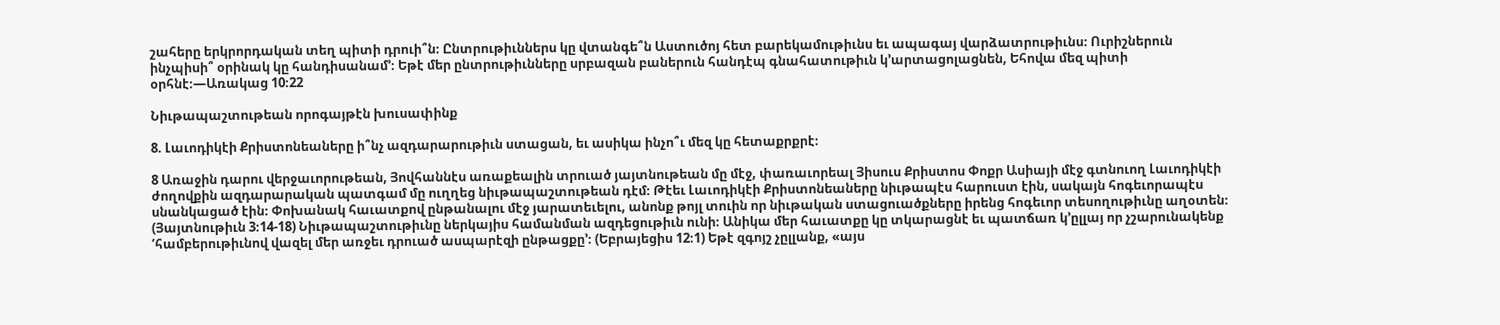շահերը երկրորդական տեղ պիտի դրուի՞ն։ Ընտրութիւններս կը վտանգե՞ն Աստուծոյ հետ բարեկամութիւնս եւ ապագայ վարձատրութիւնս։ Ուրիշներուն ինչպիսի՞ օրինակ կը հանդիսանամ’։ Եթէ մեր ընտրութիւնները սրբազան բաներուն հանդէպ գնահատութիւն կ’արտացոլացնեն, Եհովա մեզ պիտի օրհնէ։—Առակաց 10։22

Նիւթապաշտութեան որոգայթէն խուսափինք

8. Լաւոդիկէի Քրիստոնեաները ի՞նչ ազդարարութիւն ստացան, եւ ասիկա ինչո՞ւ մեզ կը հետաքրքրէ։

8 Առաջին դարու վերջաւորութեան, Յովհաննէս առաքեալին տրուած յայտնութեան մը մէջ, փառաւորեալ Յիսուս Քրիստոս Փոքր Ասիայի մէջ գտնուող Լաւոդիկէի ժողովքին ազդարարական պատգամ մը ուղղեց նիւթապաշտութեան դէմ։ Թէեւ Լաւոդիկէի Քրիստոնեաները նիւթապէս հարուստ էին, սակայն հոգեւորապէս սնանկացած էին։ Փոխանակ հաւատքով ընթանալու մէջ յարատեւելու, անոնք թոյլ տուին որ նիւթական ստացուածքները իրենց հոգեւոր տեսողութիւնը աղօտեն։ (Յայտնութիւն 3։14-18) Նիւթապաշտութիւնը ներկայիս համանման ազդեցութիւն ունի։ Անիկա մեր հաւատքը կը տկարացնէ եւ պատճառ կ’ըլլայ որ չշարունակենք ‘համբերութիւնով վազել մեր առջեւ դրուած ասպարէզի ընթացքը’։ (Եբրայեցիս 12։1) Եթէ զգոյշ չըլլանք, «այս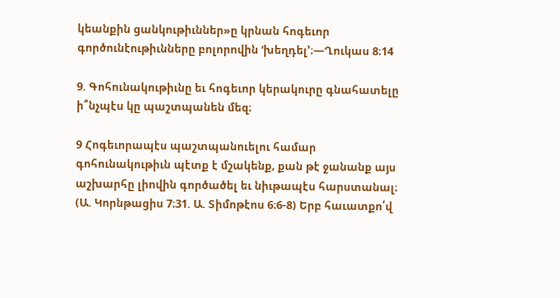կեանքին ցանկութիւններ»ը կրնան հոգեւոր գործունէութիւնները բոլորովին ‘խեղդել’։—Ղուկաս 8։14

9. Գոհունակութիւնը եւ հոգեւոր կերակուրը գնահատելը ի՞նչպէս կը պաշտպանեն մեզ։

9 Հոգեւորապէս պաշտպանուելու համար գոհունակութիւն պէտք է մշակենք, քան թէ ջանանք այս աշխարհը լիովին գործածել եւ նիւթապէս հարստանալ։ (Ա. Կորնթացիս 7։31. Ա. Տիմոթէոս 6։6-8) Երբ հաւատքո՛վ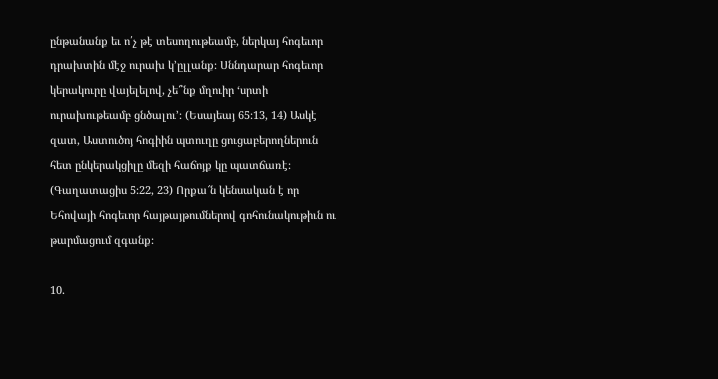ընթանանք եւ ո՛չ թէ տեսողութեամբ, ներկայ հոգեւոր դրախտին մէջ ուրախ կ’ըլլանք։ Սննդարար հոգեւոր կերակուրը վայելելով, չե՞նք մղուիր ‘սրտի ուրախութեամբ ցնծալու’։ (Եսայեայ 65։13, 14) Ասկէ զատ, Աստուծոյ հոգիին պտուղը ցուցաբերողներուն հետ ընկերակցիլը մեզի հաճոյք կը պատճառէ։ (Գաղատացիս 5։22, 23) Որքա՜ն կենսական է որ Եհովայի հոգեւոր հայթայթումներով գոհունակութիւն ու թարմացում զգանք։

10.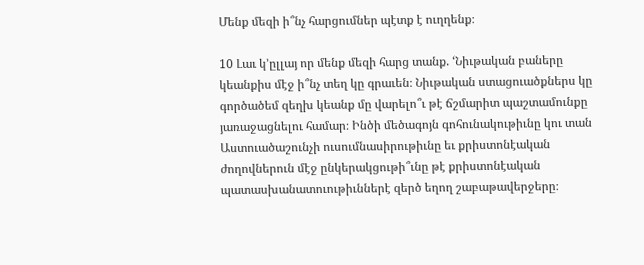Մենք մեզի ի՞նչ հարցումներ պէտք է ուղղենք։

10 Լաւ կ’ըլլայ որ մենք մեզի հարց տանք. ‘Նիւթական բաները կեանքիս մէջ ի՞նչ տեղ կը գրաւեն։ Նիւթական ստացուածքներս կը գործածեմ զեղխ կեանք մը վարելո՞ւ թէ ճշմարիտ պաշտամունքը յառաջացնելու համար։ Ինծի մեծագոյն գոհունակութիւնը կու տան Աստուածաշունչի ուսումնասիրութիւնը եւ քրիստոնէական ժողովներուն մէջ ընկերակցութի՞ւնը թէ քրիստոնէական պատասխանատուութիւններէ զերծ եղող շաբաթավերջերը։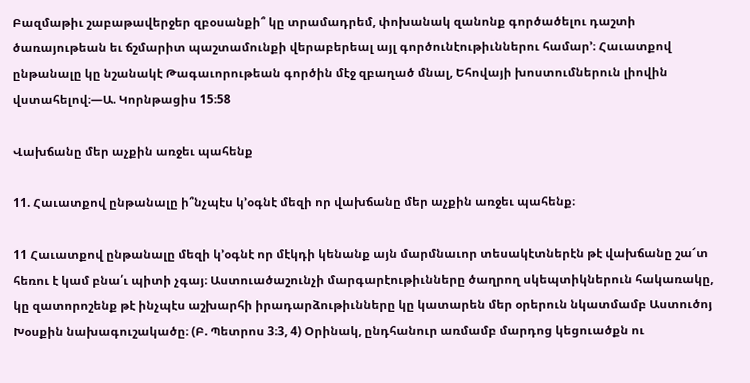Բազմաթիւ շաբաթավերջեր զբօսանքի՞ կը տրամադրեմ, փոխանակ զանոնք գործածելու դաշտի ծառայութեան եւ ճշմարիտ պաշտամունքի վերաբերեալ այլ գործունէութիւններու համար’։ Հաւատքով ընթանալը կը նշանակէ Թագաւորութեան գործին մէջ զբաղած մնալ, Եհովայի խոստումներուն լիովին վստահելով։—Ա. Կորնթացիս 15։58

Վախճանը մեր աչքին առջեւ պահենք

11. Հաւատքով ընթանալը ի՞նչպէս կ’օգնէ մեզի որ վախճանը մեր աչքին առջեւ պահենք։

11 Հաւատքով ընթանալը մեզի կ’օգնէ որ մէկդի կենանք այն մարմնաւոր տեսակէտներէն թէ վախճանը շա՜տ հեռու է կամ բնա՛ւ պիտի չգայ։ Աստուածաշունչի մարգարէութիւնները ծաղրող սկեպտիկներուն հակառակը, կը զատորոշենք թէ ինչպէս աշխարհի իրադարձութիւնները կը կատարեն մեր օրերուն նկատմամբ Աստուծոյ Խօսքին նախագուշակածը։ (Բ. Պետրոս 3։3, 4) Օրինակ, ընդհանուր առմամբ մարդոց կեցուածքն ու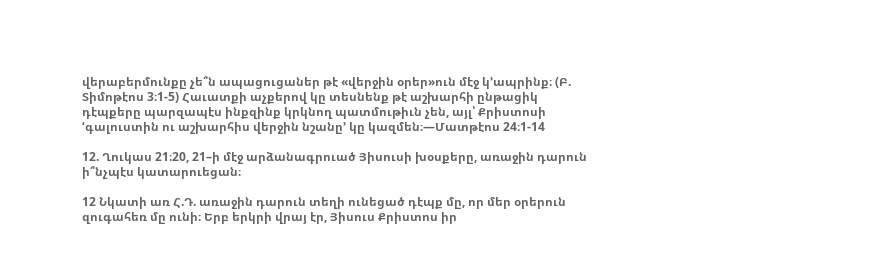վերաբերմունքը չե՞ն ապացուցաներ թէ «վերջին օրեր»ուն մէջ կ’ապրինք։ (Բ. Տիմոթէոս 3։1-5) Հաւատքի աչքերով կը տեսնենք թէ աշխարհի ընթացիկ դէպքերը պարզապէս ինքզինք կրկնող պատմութիւն չեն, այլ՝ Քրիստոսի ‘գալուստին ու աշխարհիս վերջին նշանը’ կը կազմեն։—Մատթէոս 24։1-14

12. Ղուկաս 21։20, 21–ի մէջ արձանագրուած Յիսուսի խօսքերը, առաջին դարուն ի՞նչպէս կատարուեցան։

12 Նկատի առ Հ.Դ. առաջին դարուն տեղի ունեցած դէպք մը, որ մեր օրերուն զուգահեռ մը ունի։ Երբ երկրի վրայ էր, Յիսուս Քրիստոս իր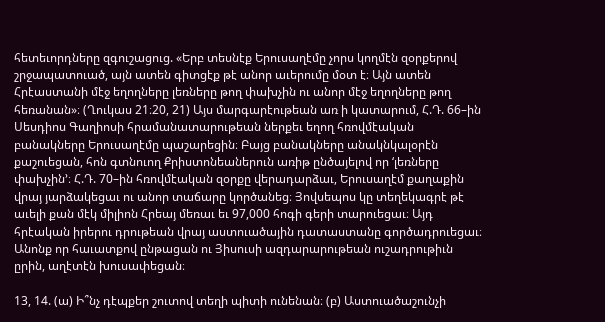հետեւորդները զգուշացուց. «Երբ տեսնէք Երուսաղէմը չորս կողմէն զօրքերով շրջապատուած, այն ատեն գիտցէք թէ անոր աւերումը մօտ է։ Այն ատեն Հրէաստանի մէջ եղողները լեռները թող փախչին ու անոր մէջ եղողները թող հեռանան»։ (Ղուկաս 21։20, 21) Այս մարգարէութեան առ ի կատարում, Հ.Դ. 66–ին Սեսդիոս Գաղիոսի հրամանատարութեան ներքեւ եղող հռովմէական բանակները Երուսաղէմը պաշարեցին։ Բայց բանակները անակնկալօրէն քաշուեցան, հոն գտնուող Քրիստոնեաներուն առիթ ընծայելով որ ‘լեռները փախչին’։ Հ.Դ. 70–ին հռովմէական զօրքը վերադարձաւ, Երուսաղէմ քաղաքին վրայ յարձակեցաւ ու անոր տաճարը կործանեց։ Յովսեպոս կը տեղեկագրէ թէ աւելի քան մէկ միլիոն Հրեայ մեռաւ եւ 97,000 հոգի գերի տարուեցաւ։ Այդ հրէական իրերու դրութեան վրայ աստուածային դատաստանը գործադրուեցաւ։ Անոնք որ հաւատքով ընթացան ու Յիսուսի ազդարարութեան ուշադրութիւն ըրին, աղէտէն խուսափեցան։

13, 14. (ա) Ի՞նչ դէպքեր շուտով տեղի պիտի ունենան։ (բ) Աստուածաշունչի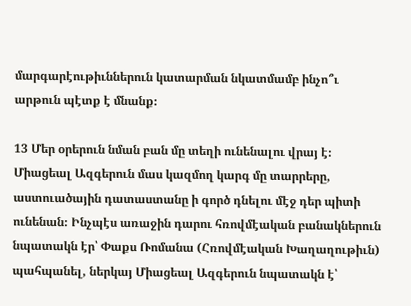մարգարէութիւններուն կատարման նկատմամբ ինչո՞ւ արթուն պէտք է մնանք։

13 Մեր օրերուն նման բան մը տեղի ունենալու վրայ է։ Միացեալ Ազգերուն մաս կազմող կարգ մը տարրերը, աստուածային դատաստանը ի գործ դնելու մէջ դեր պիտի ունենան։ Ինչպէս առաջին դարու հռովմէական բանակներուն նպատակն էր՝ Փաքս Ռոմանա (Հռովմէական Խաղաղութիւն) պահպանել, ներկայ Միացեալ Ազգերուն նպատակն է՝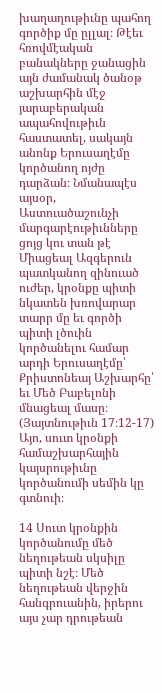խաղաղութիւնը պահող գործիք մը ըլլալ։ Թէեւ հռովմէական բանակները ջանացին այն ժամանակ ծանօթ աշխարհին մէջ յարաբերական ապահովութիւն հաստատել, սակայն անոնք Երուսաղէմը կործանող ոյժը դարձան։ Նմանապէս այսօր, Աստուածաշունչի մարգարէութիւնները ցոյց կու տան թէ Միացեալ Ազգերուն պատկանող զինուած ուժեր, կրօնքը պիտի նկատեն խռովարար տարր մը եւ գործի պիտի լծուին կործանելու համար արդի Երուսաղէմը՝ Քրիստոնեայ Աշխարհը՝ եւ Մեծ Բաբելոնի մնացեալ մասը։ (Յայտնութիւն 17։12-17) Այո, սուտ կրօնքի համաշխարհային կայսրութիւնը կործանումի սեմին կը գտնուի։

14 Սուտ կրօնքին կործանումը մեծ նեղութեան սկսիլը պիտի նշէ։ Մեծ նեղութեան վերջին հանգրուանին, իրերու այս չար դրութեան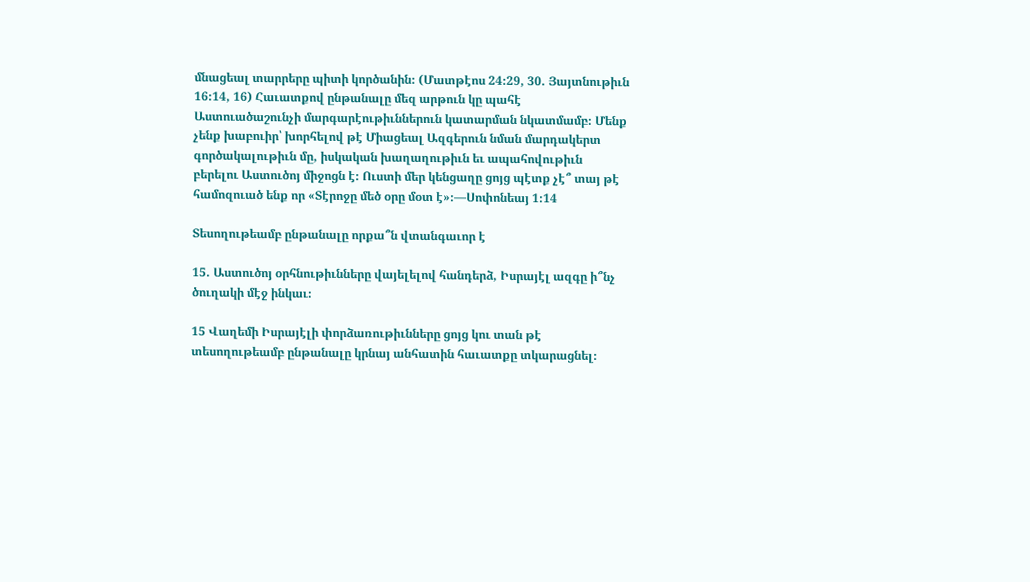մնացեալ տարրերը պիտի կործանին։ (Մատթէոս 24։29, 30. Յայտնութիւն 16։14, 16) Հաւատքով ընթանալը մեզ արթուն կը պահէ Աստուածաշունչի մարգարէութիւններուն կատարման նկատմամբ։ Մենք չենք խաբուիր՝ խորհելով թէ Միացեալ Ազգերուն նման մարդակերտ գործակալութիւն մը, իսկական խաղաղութիւն եւ ապահովութիւն բերելու Աստուծոյ միջոցն է։ Ուստի մեր կենցաղը ցոյց պէտք չէ՞ տայ թէ համոզուած ենք որ «Տէրոջը մեծ օրը մօտ է»։—Սոփոնեայ 1։14

Տեսողութեամբ ընթանալը որքա՞ն վտանգաւոր է

15. Աստուծոյ օրհնութիւնները վայելելով հանդերձ, Իսրայէլ ազգը ի՞նչ ծուղակի մէջ ինկաւ։

15 Վաղեմի Իսրայէլի փորձառութիւնները ցոյց կու տան թէ տեսողութեամբ ընթանալը կրնայ անհատին հաւատքը տկարացնել։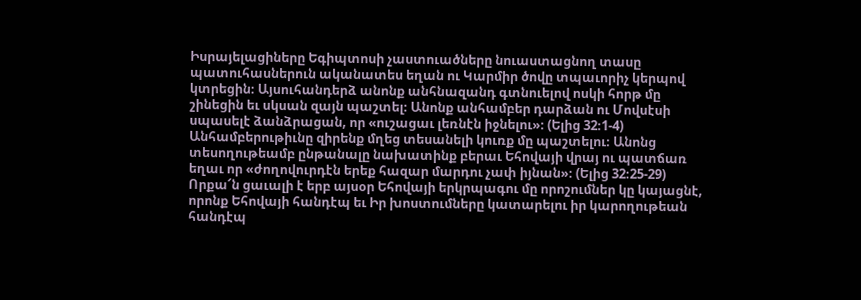Իսրայելացիները Եգիպտոսի չաստուածները նուաստացնող տասը պատուհասներուն ականատես եղան ու Կարմիր ծովը տպաւորիչ կերպով կտրեցին։ Այսուհանդերձ անոնք անհնազանդ գտնուելով ոսկի հորթ մը շինեցին եւ սկսան զայն պաշտել։ Անոնք անհամբեր դարձան ու Մովսէսի սպասելէ ձանձրացան, որ «ուշացաւ լեռնէն իջնելու»։ (Ելից 32։1-4) Անհամբերութիւնը զիրենք մղեց տեսանելի կուռք մը պաշտելու։ Անոնց տեսողութեամբ ընթանալը նախատինք բերաւ Եհովայի վրայ ու պատճառ եղաւ որ «ժողովուրդէն երեք հազար մարդու չափ իյնան»։ (Ելից 32։25-29) Որքա՜ն ցաւալի է երբ այսօր Եհովայի երկրպագու մը որոշումներ կը կայացնէ, որոնք Եհովայի հանդէպ եւ Իր խոստումները կատարելու իր կարողութեան հանդէպ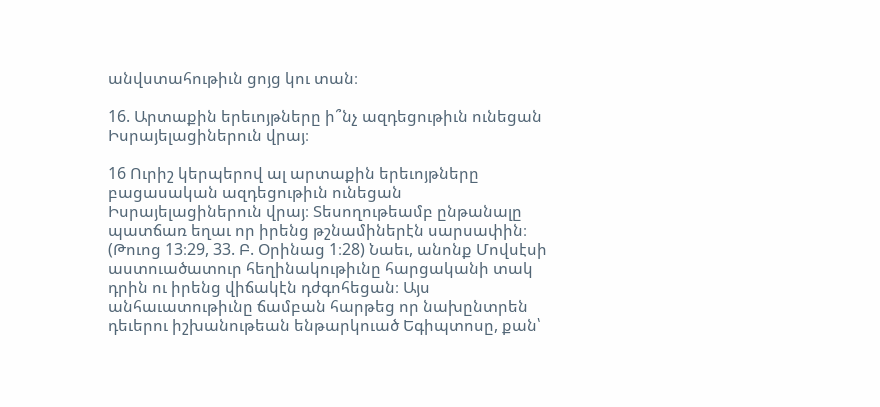անվստահութիւն ցոյց կու տան։

16. Արտաքին երեւոյթները ի՞նչ ազդեցութիւն ունեցան Իսրայելացիներուն վրայ։

16 Ուրիշ կերպերով ալ արտաքին երեւոյթները բացասական ազդեցութիւն ունեցան Իսրայելացիներուն վրայ։ Տեսողութեամբ ընթանալը պատճառ եղաւ որ իրենց թշնամիներէն սարսափին։ (Թուոց 13։29, 33. Բ. Օրինաց 1։28) Նաեւ, անոնք Մովսէսի աստուածատուր հեղինակութիւնը հարցականի տակ դրին ու իրենց վիճակէն դժգոհեցան։ Այս անհաւատութիւնը ճամբան հարթեց որ նախընտրեն դեւերու իշխանութեան ենթարկուած Եգիպտոսը, քան՝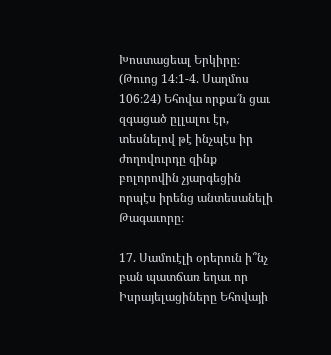Խոստացեալ Երկիրը։ (Թուոց 14։1-4. Սաղմոս 106։24) Եհովա որքա՜ն ցաւ զգացած ըլլալու էր, տեսնելով թէ ինչպէս իր ժողովուրդը զինք բոլորովին չյարգեցին որպէս իրենց անտեսանելի Թագաւորը։

17. Սամուէլի օրերուն ի՞նչ բան պատճառ եղաւ որ Իսրայելացիները Եհովայի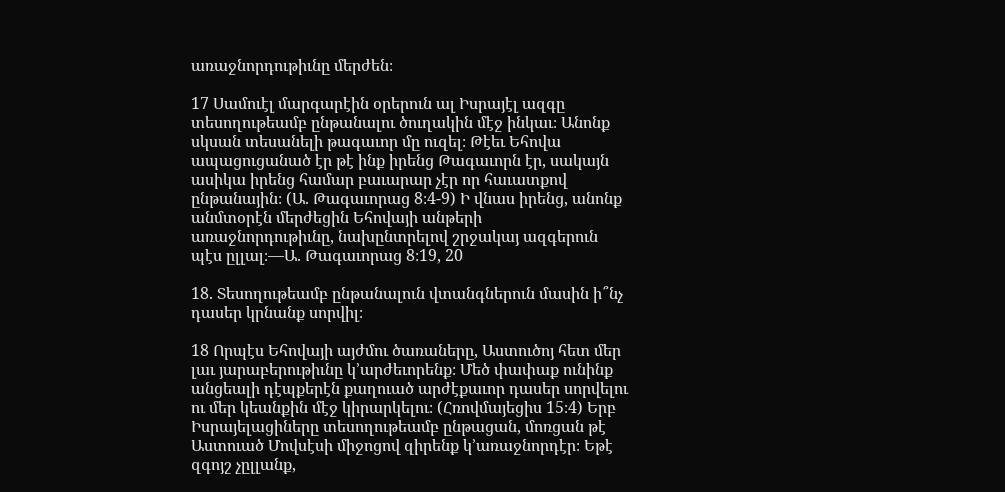առաջնորդութիւնը մերժեն։

17 Սամուէլ մարգարէին օրերուն ալ Իսրայէլ ազգը տեսողութեամբ ընթանալու ծուղակին մէջ ինկաւ։ Անոնք սկսան տեսանելի թագաւոր մը ուզել։ Թէեւ Եհովա ապացուցանած էր թէ ինք իրենց Թագաւորն էր, սակայն ասիկա իրենց համար բաւարար չէր որ հաւատքով ընթանային։ (Ա. Թագաւորաց 8։4-9) Ի վնաս իրենց, անոնք անմտօրէն մերժեցին Եհովայի անթերի առաջնորդութիւնը, նախընտրելով շրջակայ ազգերուն պէս ըլլալ։—Ա. Թագաւորաց 8։19, 20

18. Տեսողութեամբ ընթանալուն վտանգներուն մասին ի՞նչ դասեր կրնանք սորվիլ։

18 Որպէս Եհովայի այժմու ծառաները, Աստուծոյ հետ մեր լաւ յարաբերութիւնը կ’արժեւորենք։ Մեծ փափաք ունինք անցեալի դէպքերէն քաղուած արժէքաւոր դասեր սորվելու ու մեր կեանքին մէջ կիրարկելու։ (Հռովմայեցիս 15։4) Երբ Իսրայելացիները տեսողութեամբ ընթացան, մոռցան թէ Աստուած Մովսէսի միջոցով զիրենք կ’առաջնորդէր։ Եթէ զգոյշ չըլլանք,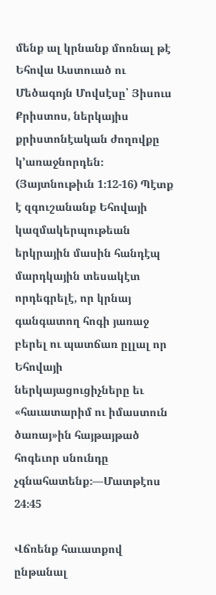մենք ալ կրնանք մոռնալ թէ Եհովա Աստուած ու Մեծագոյն Մովսէսը՝ Յիսուս Քրիստոս, ներկայիս քրիստոնէական ժողովքը կ’առաջնորդեն։ (Յայտնութիւն 1։12-16) Պէտք է զգուշանանք Եհովայի կազմակերպութեան երկրային մասին հանդէպ մարդկային տեսակէտ որդեգրելէ, որ կրնայ գանգատող հոգի յառաջ բերել ու պատճառ ըլլալ որ Եհովայի ներկայացուցիչները եւ «հաւատարիմ ու իմաստուն ծառայ»ին հայթայթած հոգեւոր սնունդը չգնահատենք։—Մատթէոս 24։45

Վճռենք հաւատքով ընթանալ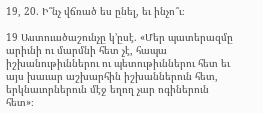19, 20. Ի՞նչ վճռած ես ընել, եւ ինչո՞ւ։

19 Աստուածաշունչը կ’ըսէ. «Մեր պատերազմը արիւնի ու մարմնի հետ չէ, հապա իշխանութիւններու ու պետութիւններու հետ եւ այս խաւար աշխարհին իշխաններուն հետ, երկնաւորներուն մէջ եղող չար ոգիներուն հետ»։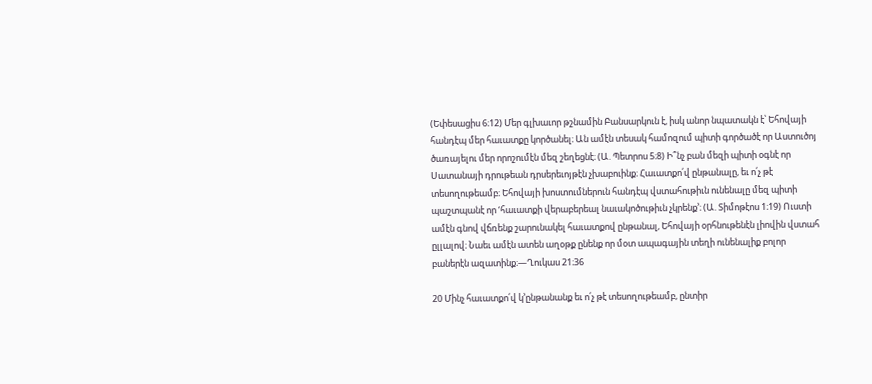(Եփեսացիս 6։12) Մեր գլխաւոր թշնամին Բանսարկուն է, իսկ անոր նպատակն է՝ Եհովայի հանդէպ մեր հաւատքը կործանել։ Ան ամէն տեսակ համոզում պիտի գործածէ որ Աստուծոյ ծառայելու մեր որոշումէն մեզ շեղեցնէ։ (Ա. Պետրոս 5։8) Ի՞նչ բան մեզի պիտի օգնէ որ Սատանայի դրութեան դրսերեւոյթէն չխաբուինք։ Հաւատքո՛վ ընթանալը, եւ ո՛չ թէ տեսողութեամբ։ Եհովայի խոստումներուն հանդէպ վստահութիւն ունենալը մեզ պիտի պաշտպանէ որ ‘հաւատքի վերաբերեալ նաւակոծութիւն չկրենք’։ (Ա. Տիմոթէոս 1։19) Ուստի ամէն գնով վճռենք շարունակել հաւատքով ընթանալ, Եհովայի օրհնութենէն լիովին վստահ ըլլալով։ Նաեւ ամէն ատեն աղօթք ընենք որ մօտ ապագային տեղի ունենալիք բոլոր բաներէն ազատինք։—Ղուկաս 21։36

20 Մինչ հաւատքո՛վ կ’ընթանանք եւ ո՛չ թէ տեսողութեամբ, ընտիր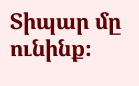Տիպար մը ունինք։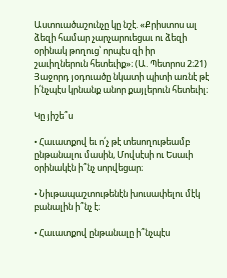Աստուածաշունչը կը նշէ. «Քրիստոս ալ ձեզի համար չարչարուեցաւ ու ձեզի օրինակ թողուց՝ որպէս զի իր շաւիղներուն հետեւիք»։ (Ա. Պետրոս 2։21) Յաջորդ յօդուածը նկատի պիտի առնէ թէ ի՛նչպէս կրնանք անոր քայլերուն հետեւիլ։

Կը յիշե՞ս

• Հաւատքով եւ ո՛չ թէ տեսողութեամբ ընթանալու մասին, Մովսէսի ու Եսաւի օրինակէն ի՞նչ սորվեցար։

• Նիւթապաշտութենէն խուսափելու մէկ բանալին ի՞նչ է։

• Հաւատքով ընթանալը ի՞նչպէս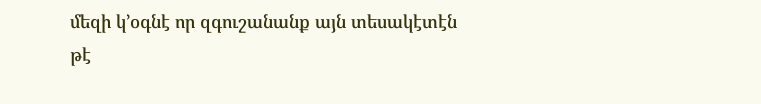մեզի կ’օգնէ որ զգուշանանք այն տեսակէտէն թէ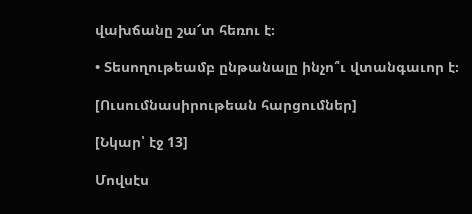վախճանը շա՜տ հեռու է։

• Տեսողութեամբ ընթանալը ինչո՞ւ վտանգաւոր է։

[Ուսումնասիրութեան հարցումներ]

[Նկար՝ էջ 13]

Մովսէս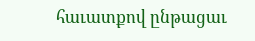հաւատքով ընթացաւ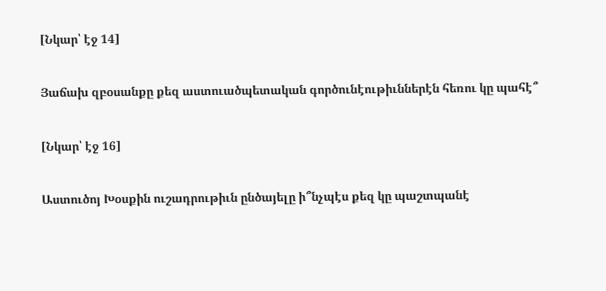[Նկար՝ էջ 14]

Յաճախ զբօսանքը քեզ աստուածպետական գործունէութիւններէն հեռու կը պահէ՞

[Նկար՝ էջ 16]

Աստուծոյ Խօսքին ուշադրութիւն ընծայելը ի՞նչպէս քեզ կը պաշտպանէ